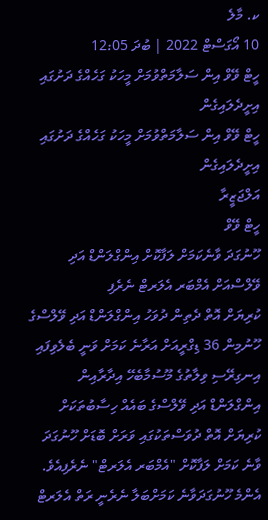ކ. މާލެ
10 އޯގަސްޓް 2022 | ބުދަ 12:05
ހީޓް ވޭވް އިން ސަލާމަތްވުމަށް މީހަކު ގަހެއްގެ ދަށުގައި އިށީދެލައިގެން
ހީޓް ވޭވް އިން ސަލާމަތްވުމަށް މީހަކު ގަހެއްގެ ދަށުގައި އިށީދެލައިގެން
އަލްޖަޒީރާ
ހީޓް ވޭވް
ހޫނުގަދަ ވާނެކަމަށް ލަފާކޮށް އިންގްލަންޑް އަދި ވޭލްސްއަށް އެމްބަރ އެލަރޓް ނެރެފި
ކުރިޔަށް އޮތް ދެތިން ދުވަހު އިންގްލަންޑް އަދި ވޭލްސްގެ ހޫނުމިން 36 ޑިގްރީއަށް އަރާނެ ކަމަށް ވަނީ ބެލެވިފައި
އިނގިރޭސި ވިލާތުގެ މޫސުމާބެހޭ އިދާރާއިން އިންގްލަންޑް އަދި ވޭލްސްގެ ބައެއް ހިސާބުތަކަށް ކުރިޔަށް އޮތް ދުވަސްތަކުގައި ވަރަށް ބޮޑަށް ހޫނުގަދަ ވާނެ ކަމަށް ލަފާކޮށް "އެމްބަރ އެލަރޓް" ނެރެފިއެވެ. އެންމެ ހޫނުގަދަވާނެ ކަމަށްބަލާ ނެރެނީ ރަތް އެލަރޓް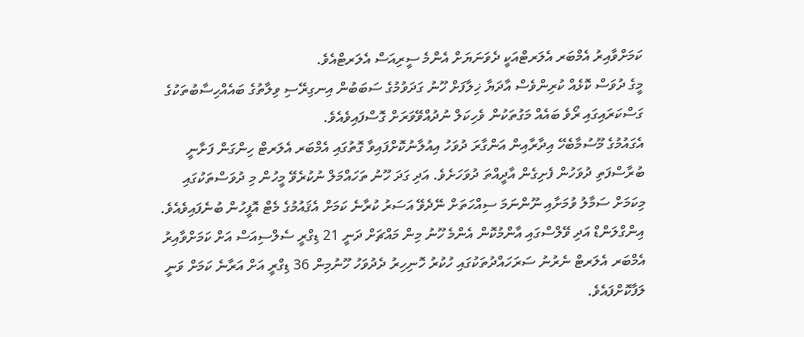ކަމަށްވާއިރު އެމްބަރ އެލަރޓްއަކީ ދެވަނަޔަށް އެންމެ ސީރިއަސް އެލަރޓްއެވެ.
މީގެ ދުވަސް ކޮޅެއް ކުރިންވެސް އާދަޔާ ޚިލާފަށް ހޫނު ގަދަވުމުގެ ސަބަބުން އިނގިރޭސި ވިލާތުގެ ބައެއްހިސާބުތަކުގެ ގަސްކަރައިގައި ރޯވެ ބައެއް މަގުތަކުން ވެހިކަލް ނުދުއްވޭވަރަށް ގޮސްފައިވެއެވެ.
އެގައުމުގެ މޫސުމާބެހޭ އިދާރާއިން އަންގާރަ ދުވަހު އިއުލާނުކޮށްފައިވާ ގޮތުގައި އެމްބަރ އެލަރޓް ހިންގަން ފަށާނީ ބުރާސްފަތި ދުވަހުން ފެށިގެން އާދީއްތަ ދުވަހަށެވެ. އަދި ގަދަ ހޫނު ތަހައްމަލް ނުކުރެވޭ މީހުން މި ދުވަސްތަކުގައި މިކަމަށް ސަމާލު ވުމަށާއި ނޫންނަމަ ސިއްހަތަށް ނޭދެވޭ އަސަރު ކުރާނެ ކަމަށް އެޤައުމުގެ މެޓް އޮފީހުން ބުނެފައިވެއެވެ.
އިންގްލަންޑް އަދި ވޭލްސްގައި އާންމުކޮން އެންމެ ހޫނު މިން މައްޗަށް ދަނީ 21 ޑިގްރީ ސެލްސިއަސް އަށް ކަމަށްވާއިރު އެމްބަރ އެލަރޓް ނެރުނު ސަރަހައްދުތަކުގައި ހުކުރު ހޮނިހިރު ދެދުވަހު ހޫނުމިން 36 ޑިގްރީ އަށް އަރާނެ ކަމަށް ވަނީ ލަފާކޮށްފައެވެ.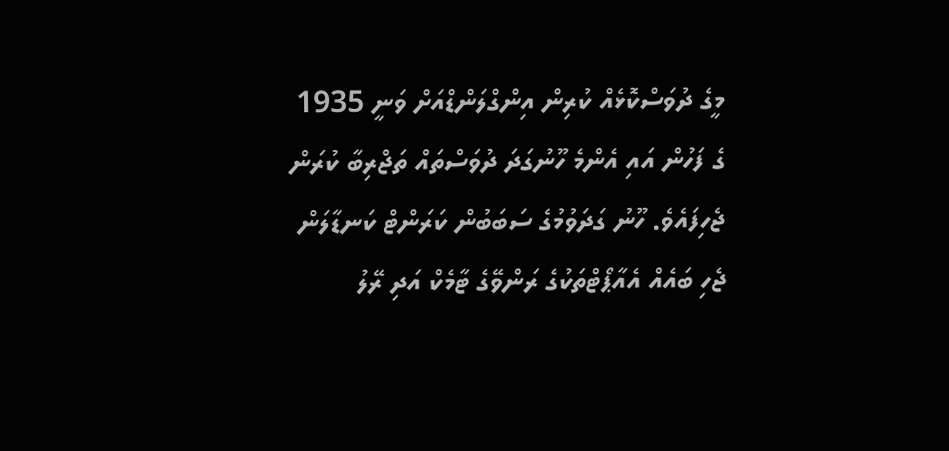މީގެ ދުވަސްކޮޅެއް ކުރިން އިންގްލަންޑްއަށް ވަނީ 1935 ގެ ފަހުން އައި އެންމެ ހޫނުގަދަ ދުވަސްތައް ތަޖްރިބާ ކުރަން ޖެހިފައެވެ. ހޫނު ގަދަވުމުގެ ސަބަބުން ކަރަންޓް ކަނޑާލަން ޖެހި ބައެއް އެއާޕޯޓްތަކުގެ ރަންވޭގެ ޓާމެކް އަދި ރޭލު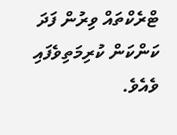ޓްރެކްތައް ވިރުން ފަދަ ކަންކަން ކުރިމަތިވެފައި ވެއެވެ.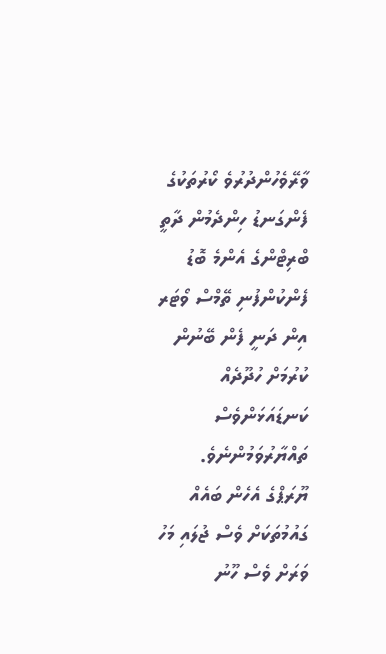ވާރޭވެހުންދުރުވެ ކޯރުތަކުގެ ފެންގަނޑު ހިންދެމުން ދާތީ ބްރިޓްންގެ އެންމެ ބޮޑު ފެންކުންފުނި ތޭމްސް ވޯޓަރ އިން ދަނީ ފެން ބޭނުން ކުރުމަށް ހުދޫދެއް ކަނޑައަޅަންވެސް ތައްޔާރުވަމުންނެވެ.
ޔޫރަޕްގެ އެހެން ބައެއް ގައުމުތަކަށް ވެސް ޖުލައި މަހު ވަރަށް ވެސް ހޫނު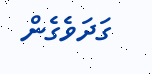ގަދަވެގެން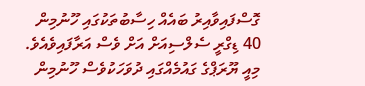ގޮސްފައިވާއިރު ބައެއް ހިސާބުތަކުގައި ހޫނުމިން 40 ޑިގްރީ ސެލްސިއަށް އަށް ވެސް އަރާފައިވެއެވެ. މިއީ ޔޫރަޕްގެ ގައުމެއްގައި ދުވަހަކުވެސް ހޫނުމިން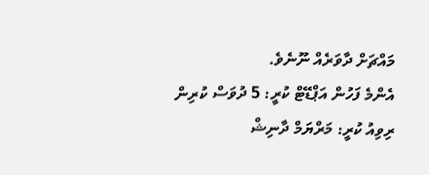މައްޗަށް ދާވަރެއް ނޫނެވެ.
އެންމެ ފަހުން އަޕްޑޭޓް ކުރީ: 5 ދުވަސް ކުރިން
ރިވިއު ކުރީ: މަރްޔަމް ދާނިޝް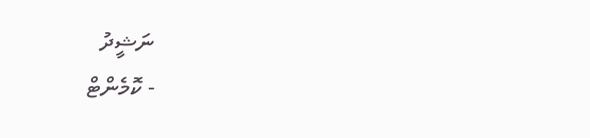ނަޝީދު
- ކޮމެންޓް